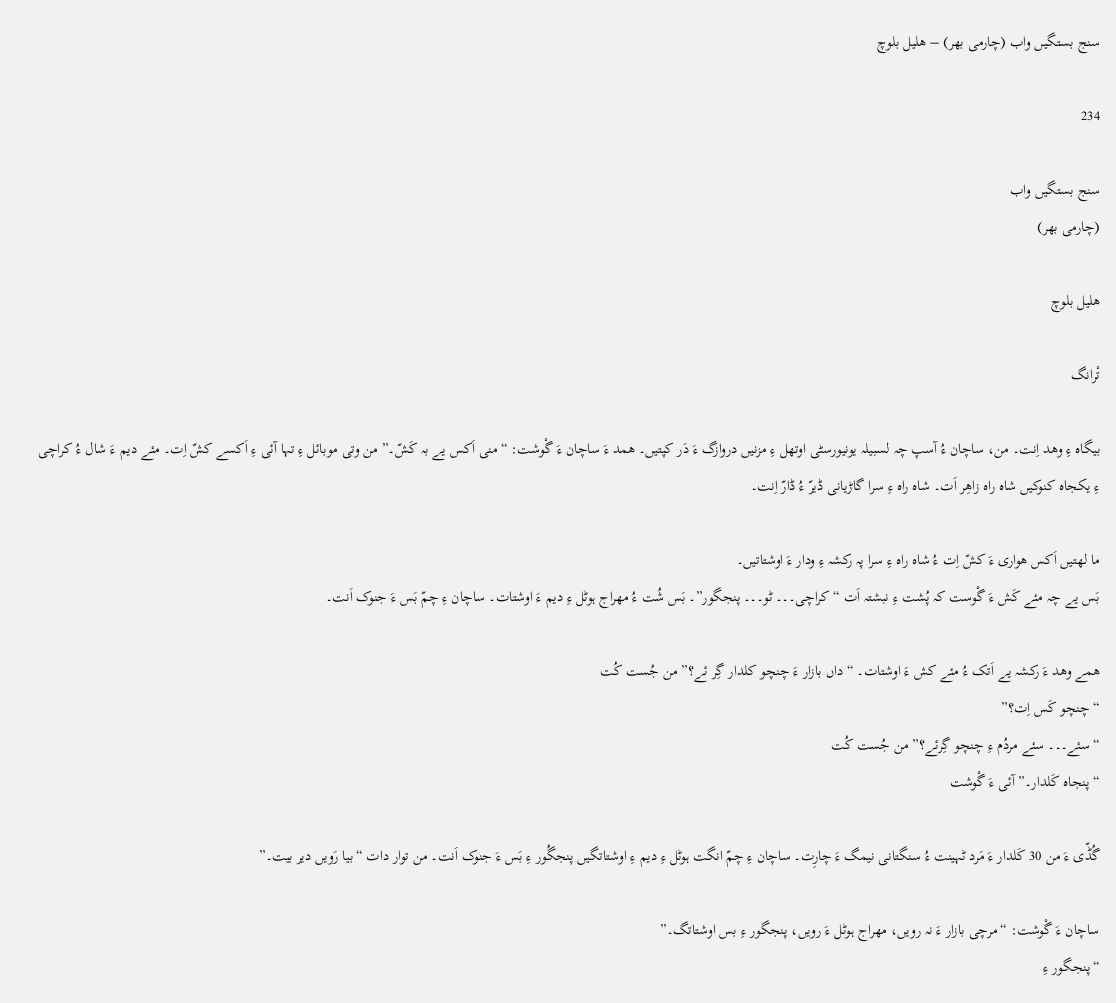سنج بستگیں واب (چارمی بھر) – ھلیل بلوچ

234

سنج بستگیں واب
(چارمی بھر)

ھلیل بلوچ

تْرانگ

بیگاہ ءِ وھد اِنت۔ من، ساچان ءُ آسپ چہ لسبیلہ یونیورسٹی اوتھل ءِ مزنیں دروازگ ءَ دَر کپتیں۔ ھمد ءَ ساچان ءَ گْوشت: “منی اَکس یے بہ کَشّ۔” من وتی موبائل ءِ تہا آئی ءِ اَکسے کشّ اِت۔ مئے دیم ءَ شال ءُ کراچی ءِ یکجاہ کنوکیں شاہ راہ زاھِر اَت۔ شاہ راہ ءِ سرا گاڑیانی ڈیرّ ءُ ڈارّ اِنت۔

ما لھتیں اَکس ھواری ءَ کشّ اِت ءُ شاہ راہ ءِ سرا پہ رکشہ ءِ ودار ءَ اوشتاتیں۔
بَس یے چہ مئے کَش ءَ گْوست کہ پُشت ءِ نبشتہ اَت “کراچی۔۔۔ ٹو۔۔۔ پنجگور”۔ بَس شُت ءُ مھراج ہوٹل ءِ دیم ءَ اوشتات۔ ساچان ءِ چمّ بَس ءَ جنوک اَنت۔

ھمے وھد ءَ رکشہ یے اَتک ءُ مئے کش ءَ اوشتات۔ “داں بازار ءَ چنچو کلدار گِر ئے؟” من جُست کُت
“چنچو کَس اِت؟”
“سئے۔۔۔ سئے مردُم ءِ چنچو گِرئے؟” من جُست کُت
“پنجاہ کَلدار۔” آئی ءَ گْوشت

گُڈّی ءَ من 30 کَلدار ءَ مَرد ٹہینت ءُ سنگتانی نیمگ ءَ چارِت۔ ساچان ءِ چمّ انگت ہوٹل ءِ دیم ءِ اوشتاتگیں پنجگُور ءِ بَس ءَ جنوک اَنت۔ من توار دات “بیا رَویں دیر بیت۔”

ساچان ءَ گْوشت: “مرچی بازار ءَ نہ رویں، مھراج ہوٹل ءَ رویں، پنجگور ءِ بس اوشتاتگ۔”
“پنجگور ءِ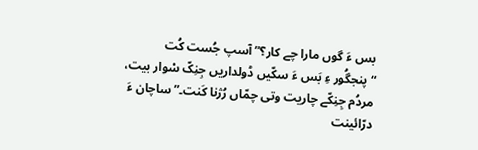بس ءَ گوں مارا چے کار؟” آسپ جُست کُت
“پنجگُور ءِ بَس ءَ سکّیں ڈولداریں جِنِکّ سْوار بیت، مردُم جِنِکّے چاریت وتی چمّاں رُژنا کَنت۔” ساچان ءَ درّائینت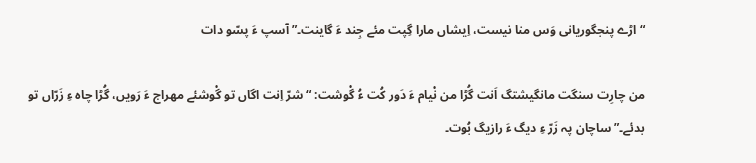“اڑے پنجگوریانی وَس منا نیست، اِیشاں مارا گِپت مئے جِند ءَ گاینت۔” آسپ ءَ پسّو دات

من چارِت سنگت مانگیشتگ اَنت گُڑا من نْیام ءَ دَور کُت ءُ گْوشت: “شرّ اِنت اگاں تو گْوشئے مھراج ءَ رَویں، گُڑا چاہ ءِ زَرّاں تو بدئے۔” ساچان پہ زَرّ ءِ دیگ ءَ رازیگ بُوت۔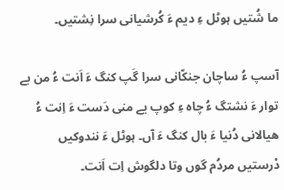ما شُتیں ہوٹل ءِ دیم ءَ کُرشیانی سرا نِشتیں۔

آسپ ءُ ساچان جنکّانی سرا گَپ کنگ ءَ اَنت ءُ من بے توار ءَ نشتگ ءُ چاہ ءِ کوپ یے منی دَست ءَ اِنت ءُ ھیالانی دُنیا ءَ بال کنگ ءَ آں۔ ہوٹل ءَ نندوکیں دْرستیں مردُم گوں وتا دلگوش اِت اَنت۔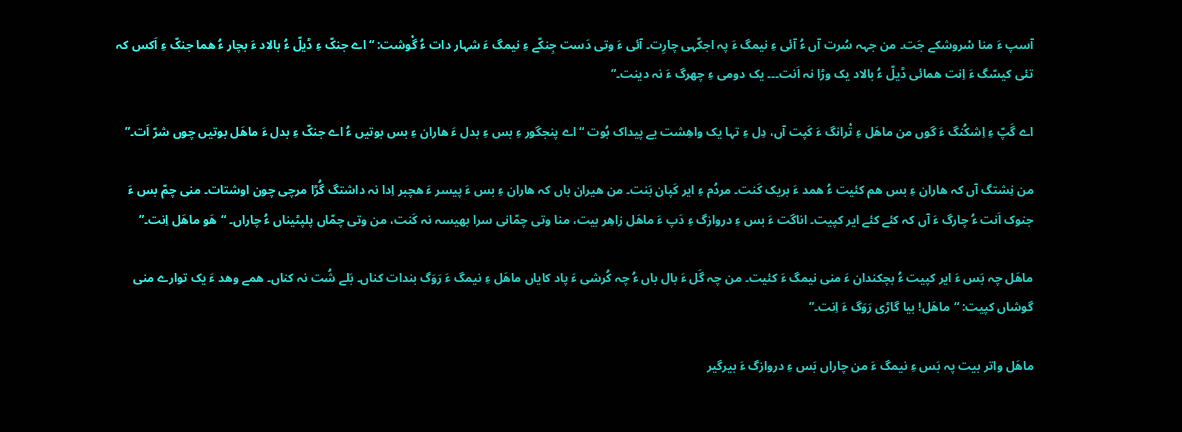آسپ ءَ منا سْروشکے جَت۔ من جہہ سُرت آں ءُ آئی ءِ نیمگ ءَ پہ اجکّہی چارِت۔ آئی ءَ وتی دَست جِنکّے ءِ نیمگ ءَ شہار دات ءُ گْوشت: “اے جنکّ ءِ ڈیلّ ءُ بالاد ءَ بچار ءُ ھما جنکّ ءِ اَکس کہ تئی کیسّگ ءَ اِنت ھمائی ڈیلّ ءُ بالاد یک وڑا نہ اَنت۔۔۔ یک دومی ءِ چھرگ ءَ نہ دینت۔”

اے گَپّ ءِ اِشکُنگ ءَ گوں من ماھَل ءِ تْرانگ ءَ کَپت آں، دِل ءِ تہا یک واھِشت یے پیداک بُوت “اے پنجگور ءِ بس ءِ بدل ءَ ھاران ءِ بس بوتیں ءُ اے جنکّ ءِ بدل ءَ ماھَل بوتیں چوں شرّ اَت۔”

من نِشتگ آں کہ ھاران ءِ بس ھم کئیت ءُ ھمد ءَ بریک کَنت۔ مردُم ءِ ایر کَپان بَنت۔ من ھیران باں کہ ھاران ءِ بس ءَ پیسر ءَ ھچبر اِدا نہ داشتگ گُڑا مرچی چون اوشتات۔ منی چمّ بس ءَ جنوک اَنت ءُ چارگ ءَ آں کہ کئے کئے ایر کپیت۔ اناگت ءَ بس ءِ دروازگ ءِ دَپ ءَ ماھَل زاھِر بیت، منا وتی چمّانی سرا بھیسہ نہ کَنت، من وتی چمّاں پلپٹیناں ءُ چاراں۔ “ھَو ماھَل اِنت۔”

ماھَل چہ بَس ءَ ایر کپیت ءُ بچکندان ءَ منی نیمگ ءَ کئیت۔ من چہ گَل ءَ بال باں ءُ چہ کُرشی ءَ پاد کایاں ماھَل ءِ نیمگ ءَ رَوَگ بندات کناں۔ بَلے شُت نہ کناں۔ ھمے وھد ءَ یک توارے منی گوشاں کپیت: “ماھَل! بیا گاڑی رَوَگ ءَ اِنت۔”

ماھَل واتر بیت پہ بَس ءِ نیمگ ءَ من چاراں بَس ءِ دروازگ ءَ بیرگیر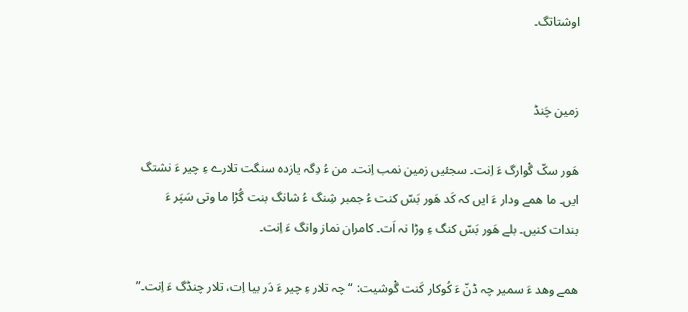اوشتاتگ۔


زمین چَنڈ

ھَور سکّ گْوارگ ءَ اِنت۔ سجئیں زمین نمب اِنت۔ من ءُ دِگہ یازدہ سنگت تلارے ءِ چیر ءَ نشتگ ایں۔ ما ھمے ودار ءَ ایں کہ کَد ھَور بَسّ کنت ءُ جمبر شِنگ ءُ شانگ بنت گُڑا ما وتی سَپَر ءَ بندات کنیں۔ بلے ھَور بَسّ کنگ ءِ وڑا نہ اَت۔ کامران نماز وانگ ءَ اِنت۔

ھمے وھد ءَ سمیر چہ ڈنّ ءَ کُوکار کَنت گْوشیت: “چہ تلار ءِ چیر ءَ دَر بیا اِت، تلار چنڈگ ءَ اِنت۔”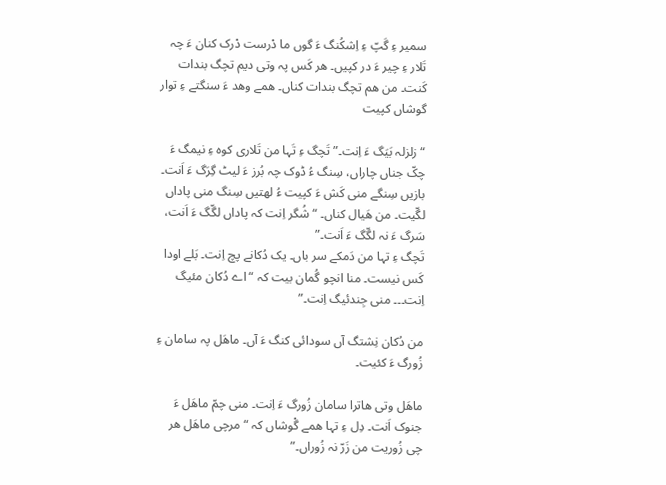سمیر ءِ گَپّ ءِ اِشکُنگ ءَ گوں ما دْرست دْرک کنان ءَ چہ تَلار ءِ چیر ءَ در کپیں۔ ھر کَس پہ وتی دیم تچگ بندات کَنت۔ من ھم تچگ بندات کناں۔ ھمے وھد ءَ سنگتے ءِ توار گوشاں کپیت

“زلزلہ بَیَگ ءَ اِنت۔” تَچگ ءِ تَہا من تَلاری کوہ ءِ نیمگ ءَ چکّ جناں چاراں، سِنگ ءُ ڈوک چہ بُرز ءَ لیٹ گِرَگ ءَ اَنت۔ بازیں سِنگے منی کَش ءَ کپیت ءُ لھتیں سِنگ منی پاداں لگّیت۔ من ھَیال کناں۔ “شُگر اِنت کہ پاداں لگّگ ءَ اَنت، سَرگ ءَ نہ لگّگ ءَ اَنت۔”
تَچگ ءِ تہا من دَمکے سر باں۔ یک دُکانے پچ اِنت۔ بَلے اودا کَس نیست۔ منا انچو گُمان بیت کہ “اے دُکان مئیگ اِنت۔۔۔ منی جِندئیگ اِنت۔”

من دُکان نِشتگ آں سودائی کنگ ءَ آں۔ ماھَل پہ سامان ءِ زُورگ ءَ کئیت۔

ماھَل وتی ھاترا سامان زُورگ ءَ اِنت۔ منی چمّ ماھَل ءَ جنوک اَنت۔ دِل ءِ تہا ھمے گْوشاں کہ “مرچی ماھَل ھر چی زُوریت من زَرّ نہ زُوراں۔”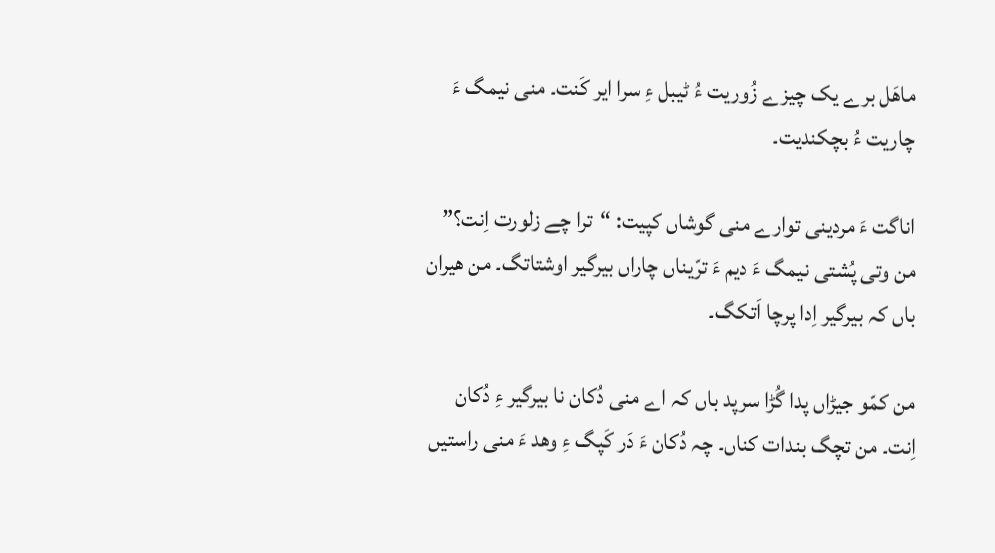ماھَل برے یک چیزے زُوریت ءُ ٹیبل ءِ سرا ایر کَنت۔ منی نیمگ ءَ چاریت ءُ بچکندیت۔

اناگت ءَ مردینی توارے منی گوشاں کپیت: “ترا چے زلورت اِنت؟” من وتی پُشتی نیمگ ءَ دیم ءَ ترّیناں چاراں بیرگیر اوشتاتگ۔ من ھیران باں کہ بیرگیر اِدا پرچا اَتکگ۔

من کمّو جیڑاں پدا گُڑا سرپد باں کہ اے منی دُکان نا بیرگیر ءِ دُکان اِنت۔ من تچگ بندات کناں۔ چہ دُکان ءَ دَر کَپگ ءِ وھد ءَ منی راستیں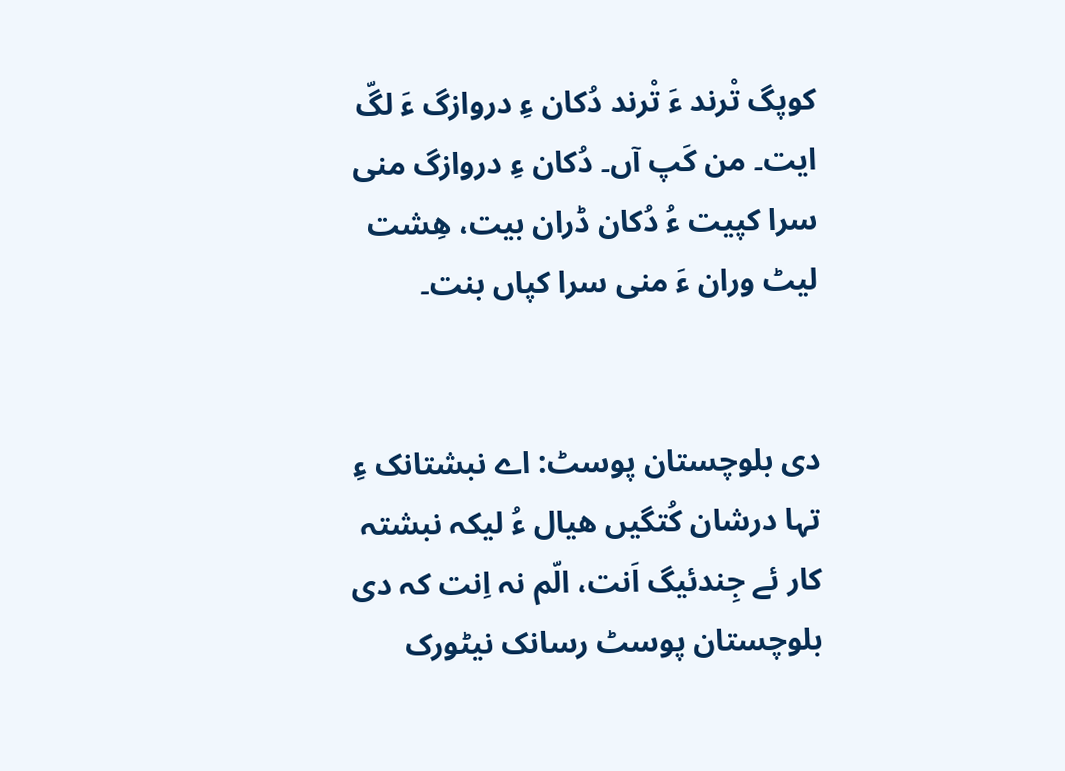کوپگ تْرند ءَ تْرند دُکان ءِ دروازگ ءَ لگّ ایت۔ من کَپ آں۔ دُکان ءِ دروازگ منی سرا کپیت ءُ دُکان ڈران بیت، ھِشت لیٹ وران ءَ منی سرا کپاں بنت۔


دی بلوچستان پوسٹ: اے نبشتانک ءِ تہا درشان کُتگیں ھیال ءُ لیکہ نبشتہ کار ئے جِندئیگ اَنت، الّم نہ اِنت کہ دی بلوچستان پوسٹ رسانک نیٹورک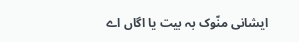ایشانی منّوک بہ بیت یا اگاں اے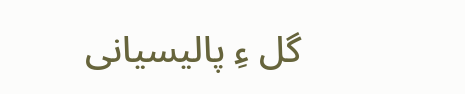گل ءِ پالیسیانی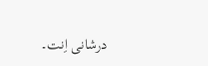درشانی اِنت۔